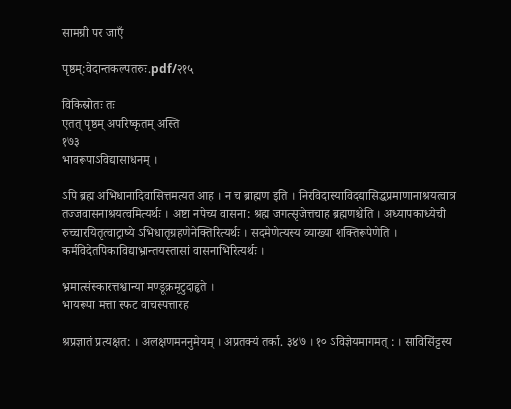सामग्री पर जाएँ

पृष्ठम्:वेदान्तकल्पतरुः.pdf/२१५

विकिस्रोतः तः
एतत् पृष्ठम् अपरिष्कृतम् अस्ति
१७३
भावरूपाऽविद्यासाधनम् ।

ऽपि ब्रह्म अभिधानादिवासित्तमत्यत आह । न च ब्राह्मण इति । निरविदास्याविदद्यासिद्धप्रमाणानाश्रयत्वात्र तज्जवासनाश्रयत्वमित्यर्थः । अष्टा नपेच्य वासना: श्रह्म जगत्सृजेत्तचाह ब्रह्मणश्चेति । अध्यापकाध्येची रुच्चारयितृत्वाट्राष्ये ऽभिधातृग्रहणेनेक्तिरित्यर्थः । सदमेणेत्यस्य व्याख्या शक्तिरूपेणेति । कर्मविदेतपिकाविद्याभ्रान्तयस्तासां वासनाभिरित्यर्थः ।

भ्रमात्संस्कारत्तश्वान्या मण्डूक्रमृटुदाहृते ।
भायरूपा मत्ता स्फट वाचस्पत्तारह

श्रप्रज्ञातं प्रत्यक्षत: । अलक्षणमननुमेयम् । अप्रतक्यं तर्का. ३४७ । १० ऽविज्ञेयमागमत् : । साविसिंट्टस्य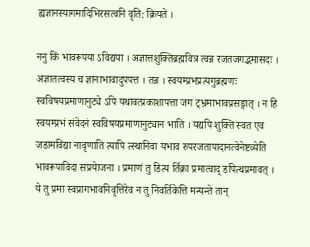ह्यज्ञानस्यागमादिभिरसत्वनि वृति: क्रियते ।

ननु किं भावरूपया ऽविद्यया । अज्ञात्तशुक्तिब्रह्मवित्र त्वन्न रजतजगद्भमासदः । अज्ञातत्वस्य च ज्ञानाभावादुपपत्त । तन्न । स्वयम्प्रभप्रत्यगुब्रह्मणः स्वविषयप्रमाणानुट्ये ऽपि यथावत्प्रकाशापत्ता जग ट्भ्रमाभावप्रसङ्गात् । न हि स्वयम्प्रभं संवेदनं स्वविषयप्रमाणानुट्यान भाति । यद्यपि शुक्ति स्वत एव जडामविद्या नावृणाति त्यापि त्स्थानिवा यभाव रुपरजतापादानत्वेनेष्टव्येति भावरूपाविदा सप्रयेाजना । प्रमाणं तु डित्य र्तिक्रा प्रमात्वाद् डपित्थप्रमावत् । ये तु प्रमा स्वप्रागभावनिवृत्तिरेव न तु निवर्तिकेत्ति मन्यन्ते तान्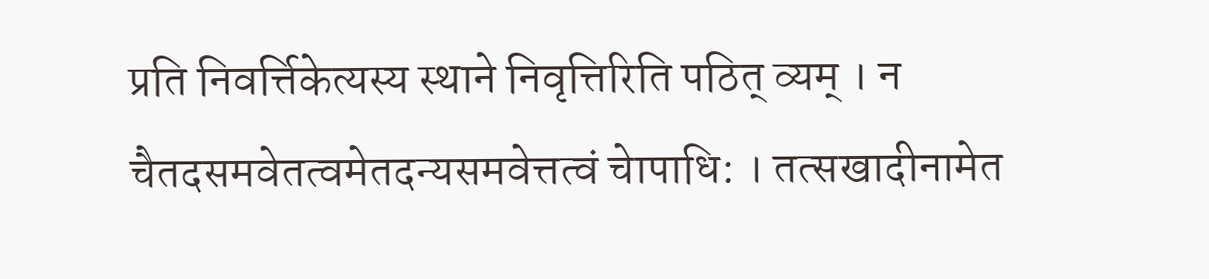प्रति निवर्त्तिकेत्यस्य स्थाने निवृत्तिरिति पठित् व्यम् । न चैतदसमवेतत्वमेतदन्यसमवेत्तत्वं चेापाधि: । तत्सखादीनामेत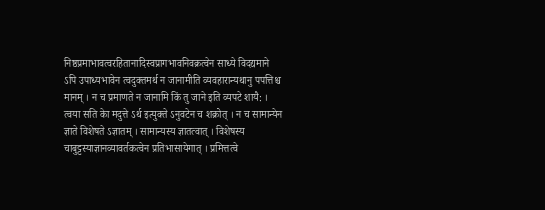निष्ठप्रमाभावत्वरहितानादिस्वप्रागभावनिवक्रत्वेन साध्ये विदद्यमाने ऽपि उपाध्यभावेन त्वदुक्तमर्थ न जानामीति व्यवहारान्यथानु पपत्तिश्च मानम् । न च प्रमाणते न जानामि किं तु जाने इति व्यपटे शायै: । त्वया सति केा मदुत्ते ऽर्थ इत्युक्ते ऽनुवटेन च शक्रोत् । न च सामान्येन ज्ञाते विशेषते ऽज्ञातम् । सामान्यस्य ज्ञातत्वात् । विशेषस्य चाबुट्टस्याज्ञानव्यावर्तकत्वेन प्रतिभासायेगात् । प्रमित्तत्वे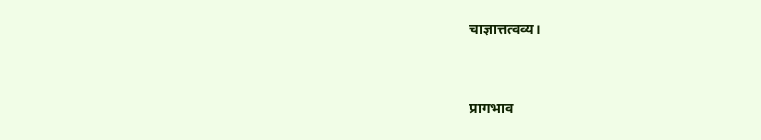चाज्ञात्तत्वव्य।


प्रागभाव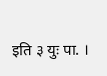इति ३ युः पा. ।